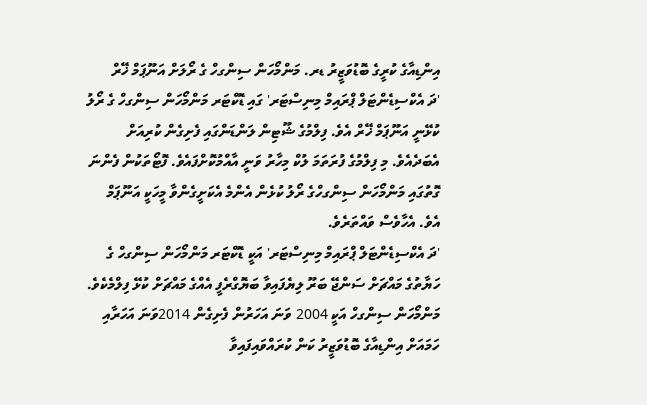އިންޑިއާގެ ކުރީގެ ބޮޑުވަޒީރު ޑރ. މަންމޯހަން ސިންގހް ގެ ރޯލަށް އަނޫޕަމް ޚޭރް
'ދަ އެކްސިޑެންޓަލް ޕްރައިމް މިނިސްޓަރ' ގައި ޑޮކްޓަރ މަންމޯހަން ސިންގހް ގެ ރޯލު ކުޅޭނީ އަނޫޕަމް ޚޭރް އެވެ. ފިލްމުގެ ޝޫޓިން ލަންޑަންގައި ފެށިގެން ކުރިއަށް އެބަދެއެވެ. މި ފިލްމުގެ ފުރަތަމަ ލުކް މިހާރު ވަނީ އާއްމުކޮށްފައެވެ. ފޮޓޯތަކުން ފެންނަ ގޮތުގައި މަންމޯހަން ސިންގހްގެ ރޯލު ކުޅެން އެންމެ އެކަށީގެންވާ މީހަކީ އަނޫޕަމް އެވެ. އެހާވެސް ވައްތަރެވެ.
'ދަ އެކްސިޑެންޓަލް ޕްރައިމް މިނިސްޓަރ' އަކީ ޑޮކްޓަރ މަންމޯހަން ސިންގހް ގެ ހަޔާތުގެ މައްޗަށް ސަންޖޭ ބަރޫ ލިޔެފައިވާ ބަޔޮގްރެފީ އެއްގެ މައްޗަށް ކުޅޭ ފިލްމެކެވެ. މަންމޯހަން ސިންގހް އަކީ 2004 ވަނަ އަހަރުން ފެށިގެން 2014ވަނަ އަހަރާއި ހަމައަށް އިންޑިއާގެ ބޮޑުވަޒީރު ކަން ކުރައްވައިފައިވާ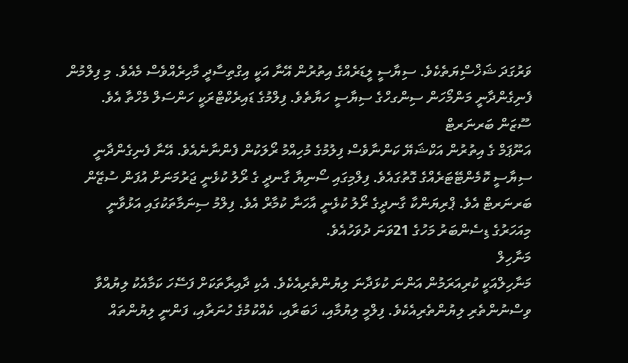ވަރުގަދަ ޝަޚްސިްޔަތެކެވެ. ސިޔާސީ ލީޑަރެއްގެ އިތުރުން އޭނާ އަކީ އިގްތިސާދީ މާހިރެއްވެސް މެއެވެ. މި ފިލްމުން ފެނިގެންދާނީ މަންމޯހަން ސިންގހްގެ ސިޔާސީ ހަޔާތެވެ. ފިލްމުގެ ޑައިރެކްޓްރަކީ ހަންސަލް މެހްތާ އެވެ.
ސޫޒަން ބަރނަރޓް
އަނޫޕަމް ގެ އިތުރުން އަކްޝަޔޭ ކަންނާވެސް ފިލުމުގެ މުހިއްމު ރޯލަކުން ފެންނާނެއެވެ. އޭނާ ފެނިގެންދާނީ ސިޔާސީ ކޮމެންޓޭޓަރެއްގެ ގޮތުގައެވެ. ފިލްމިގައި ސޯނިޔާ ގާނދީ ގެ ރޯލު ކުޅެނީ ޖަރުމަނަށް އުފަން ސުޒޭން ބަރނަރޓް އެވެ. ޕްރިޔަންކާ ގާނދީގެ ރޯލު ކުޅެނީ އާހަނާ ކުމާރް އެވެ. ފިލްމު ސިނަމާތަކުގައި އަޅުވާނީ މިއަހަރުގެ ޑިސެންބަރު މަހުގެ 21ވަނަ ދުވަހުއެވެ.
މަނާހިލް
މަނާހިލްއަކީ ކުރިއަރަމުން އަންނަ ކުޅަދާނަ ލިޔުންތެރިއެކެވެ. އެކި ދާއިރާތަކަށް ފަސޭހަ ކަމާއެކު ލިޔުއްވާ ވިސްނުންތެރި ލިޔުންތެރިއެކެވެ. ފިލްމީ ލިޔުމާއި، ޚަބަރާއި، ކެއްކުމުގެ ހުނަރާއި، ފަންނީ ލިޔުންތައް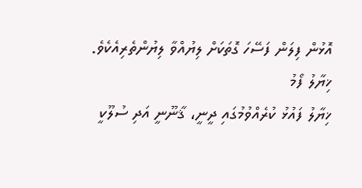އޮޅުން ފިލަން ފަސޭހަ ގޮތަކަށް ލިޔުއްވާ ލިޔުންތެރިއެކެވެ.
ޚިޔާލު ފޯމު
ޚިޔާލު ފައުޅު ކުރެއްވުމުގައި ދީނީ، ޤާނޫނީ އަދި ސުލޫކީ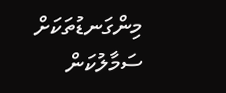މިންގަނޑުތަކަށް ސަމާލުކަން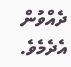ދެއްވުން އެދެމެވެ.